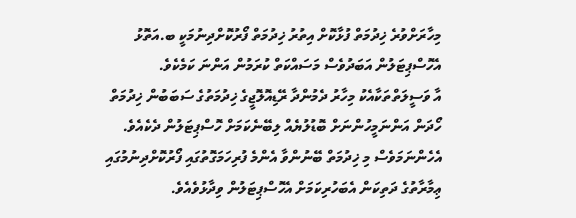މިހާރަށްވުރެ ޚިދުމަތް ފުޅާކޮށް އިތުރު ޚިދުމަތް ފޯރުކޮށްދިނުމަކީ ބ.އަތޮޅު އެހޮސްޕިޓަލުން އަބަދުވެސް މަސައްކަތް ކުރަމުން އަންނަ ކަމެކެވެ.
އާ ވަސީލަތްތަކާއެކު މިހާރު ދެމުންދާ ރޭޑިއޮލޮޖީގެ ޚިދުމަތުގެ ސަބަބުން ޚިދުމަތް ހޯދަން އަންނަމީހުންނަށް ބޮޑުލުޔެއް ލިބޭނެކަމަށް ހޮސްޕިޓަލުން ދެކެއެވެ. އެހެންނަމަވެސް މި ޚިދުމަތް ބޭނުންވާ އެންމެ ފުރިހަމަގޮތުގައި ފޯރުކޮށްދިނުމުގައި ޢިމާރާތުގެ ދަތިކަން އެބަހުރިކަމަށް އެހޮސްޕިޓަލުން ވިދާޅުވެއެވެ.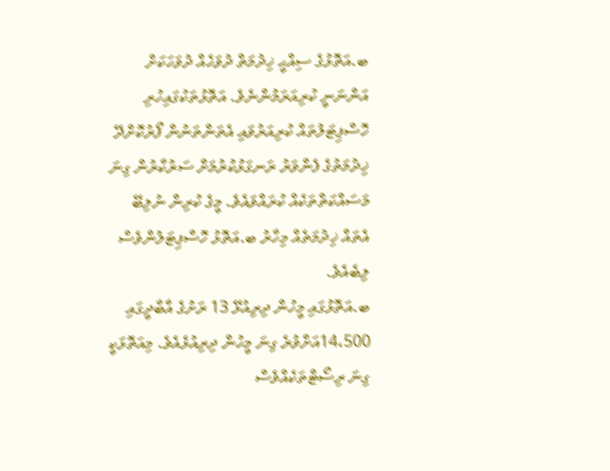ބ.އަތޮޅުގެ ސިއްޙީ ޚިދުމަތް ދުވަހެއް ދުވަހަކަށް އަންނަނީ ކުރިއަރަމުންނެވެ. އަތޮޅުތަކުގައިހުރި ހޮސްޕިޓަލުތައް ކުރިއަރުވައި އެތަންތަނުން ފޯރުކޮށްދޭ ޚިދުމަތުގެ ފެންވަރު ރަނގަޅުކުރުމަށް ސަރުކާރުން ގިނަ މަސައްކަތްތަކެއް ކުރައްވައެވެ. މީގެ ކުރިން ނުލިބޭ އެތައް ޚިދުމަތެއް މިހާރު ބ.އަތޮޅު ހޮސްޕިޓަލުންވެސް ލިބެއެވެ.
ބ.އަތޮޅުގައި މީހުން ދިރިއުޅޭ 13 ރަށުގެ އާބާދީގައި 14،500އަށްވުރެ ގިނަ މީހުން ދިރިއުޅެއެވެ. މިއަތޮޅަކީ ގިނަ ރިސޯޓްތަކެއްވެސް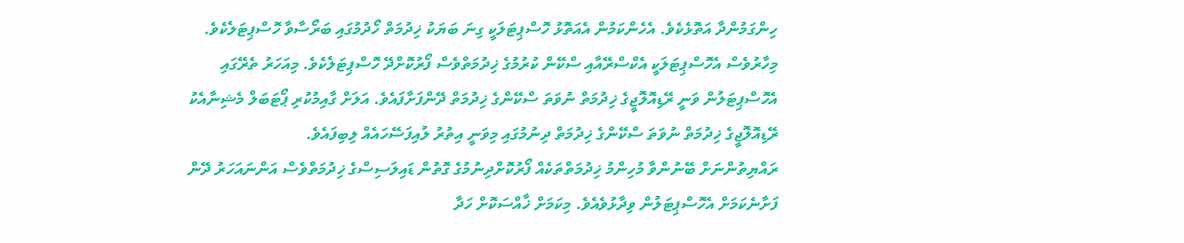ހިންގަމުންދާ އަތޮޅެކެވެ. އެހެންކަމުން އެއަތޮޅު ހޮސްޕިޓަލަކީ ގިނަ ބަޔަކު ޚިދުމަތް ހޯދުމުގައި ބަރޯސާވާ ހޮސްޕިޓަލެކެވެ.
މިހާރުވެސް އެހޮސްޕިޓަލަކީ އެކްސްރޭއާއި ސްކޭން ކުރުމުގެ ޚިދުމަތްވެސް ފޯރުކޮށްދޭ ހޮސްޕިޓަލެކެވެ. މިއަހަރު ތެރޭގައި އެހޮސްޕިޓަލުން ވަނީ ރޭޑިއޮލޮޖީގެ ޚިދުމަތް ނުވަތަ ސްކޭންގެ ޚިދުމަތް ދޭންފަށާފައެވެ. އަލަށް ގާއިމުކުރި ޕޯޓަބަލް މެޝިނާއެކު ރޭޑިއޮލޮޖީގެ ޚިދުމަތް ނުވަތަ ސްކޭންގެ ޚިދުމަތް ދިނުމުގައި މިވަނީ އިތުރު ލުއިފަސޭހައެއް ލިބިފައެވެ.
ރައްޔިތުންނަށް ބޭނުންވާ މުހިންމު ޚިދުމަތްތަކެއް ފޯރުކޮށްދިނުމުގެ ގޮތުން ޑައިލަސިސްގެ ޚިދުމަތްވެސް އަންނައަހަރު ދޭން ފަށާނެކަމަށް އެހޮސްޕިޓަލުން ވިދާޅުވެއެވެ. މިކަމަށް ޚާއްސަކޮށް ހަދާ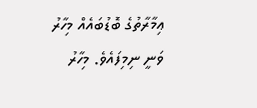ޢިމާރާތުގެ ބޮޑުބައެއް މިހާރު ވަނީ ނިމިފައެވެ. މިހާރު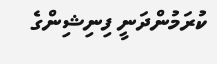ކުރަމުންދަނީ ފިނިޝިންގެ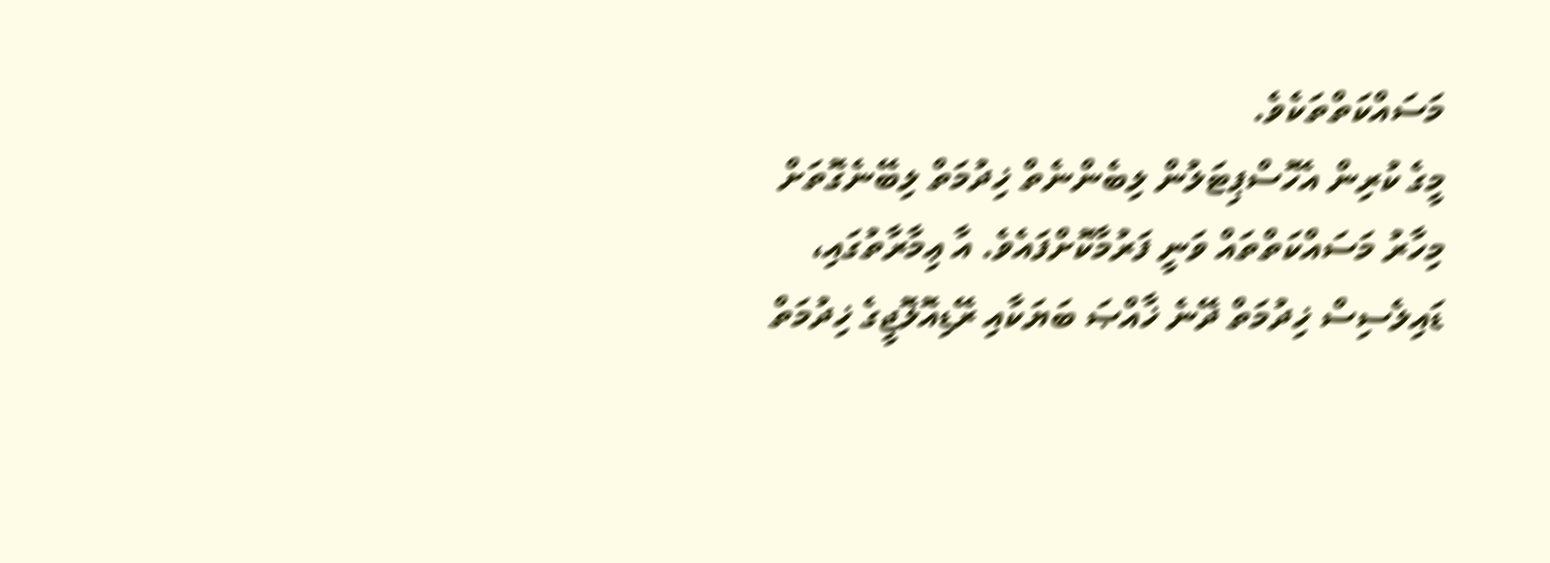މަސައްކަތްތަކެވެ.
މީގެ ކުރިން އެހޮސްޕިޓަލުން ލިބެންނެތް ޚިދުމަތް ލިބޭނެގޮތަށް މިހާރު މަސައްކަތްތައް ވަނީ ފަރުމާކޮށްފައެވެ. އާ ޢިމާރާތުގައި، ޑައިލެސިސް ޚިދުމަތް ދޭނެ ޚާއްޞަ ބަޔަކާއި ރޭޑިއޮލޮޖީގެ ޚިދުމަތް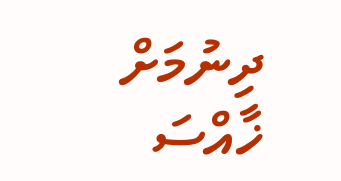ދިނުމަށް ޚާއްސަ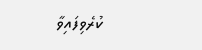ކުރެވިފައިވާ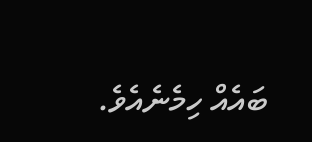ބައެއް ހިމެނެއެވެ.